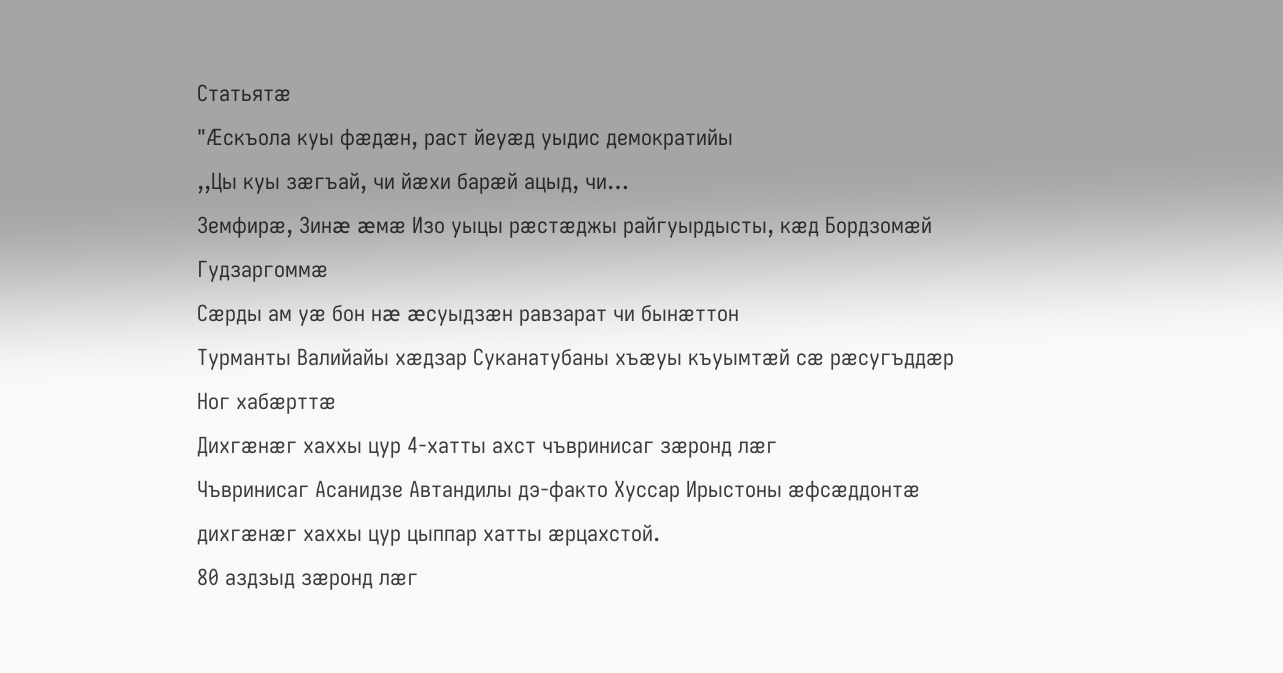Статьятæ
"Æскъола куы фæдæн, раст йеуæд уыдис демократийы
,,Цы куы зæгъай, чи йæхи барæй ацыд, чи…
Земфирæ, Зинæ æмæ Изо уыцы рæстæджы райгуырдысты, кæд Бордзомæй
Гудзаргоммæ
Сæрды ам уæ бон нæ æсуыдзæн равзарат чи бынæттон
Турманты Валийайы хæдзар Суканатубаны хъæуы къуымтæй сæ рæсугъддæр
Ног хабæрттæ
Дихгæнæг хаххы цур 4-хатты ахст чъвринисаг зæронд лæг
Чъвринисаг Асанидзе Автандилы дэ-факто Хуссар Ирыстоны æфсæддонтæ
дихгæнæг хаххы цур цыппар хатты æрцахстой.
80 аздзыд зæронд лæг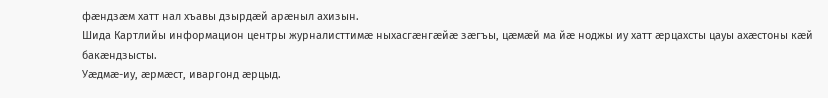фæндзæм хатт нал хъавы дзырдæй арæныл ахизын.
Шида Картлийы информацион центры журналисттимæ ныхасгæнгæйæ зæгъы, цæмæй ма йæ ноджы иу хатт æрцахсты цауы ахæстоны кæй бакæндзысты.
Уæдмæ-иу, æрмæст, иваргонд æрцыд.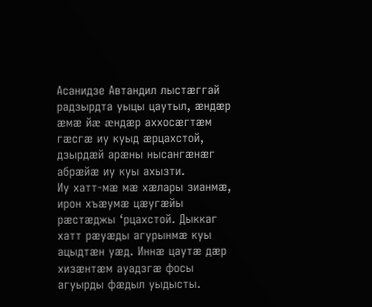Асанидзе Автандил лыстæггай радзырдта уыцы цаутыл, æндæр æмæ йæ æндæр аххосæгтæм гæсгæ иу куыд æрцахстой, дзырдæй арæны нысангæнæг абрæйæ иу куы ахызти.
Иу хатт-мæ мæ хæлары зианмæ, ирон хъæумæ цæугæйы рæстæджы ‘рцахстой. Дыккаг хатт рæуæды агурынмæ куы ацыдтæн уæд. Иннæ цаутæ дæр хизæнтæм ауадзгæ фосы агуырды фæдыл уыдысты.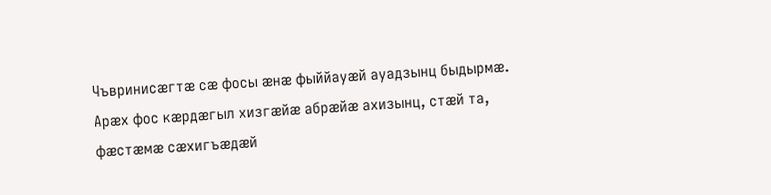Чъвринисæгтæ сæ фосы æнæ фыййауæй ауадзынц быдырмæ. Арæх фос кæрдæгыл хизгæйæ абрæйæ ахизынц, стæй та, фæстæмæ сæхигъæдæй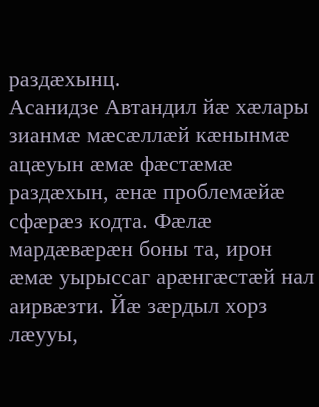раздæхынц.
Асанидзе Автандил йæ хæлары зианмæ мæсæллæй кæнынмæ ацæуын æмæ фæстæмæ раздæхын, æнæ проблемæйæ сфæрæз кодта. Фæлæ мардæвæрæн боны та, ирон æмæ уырыссаг арæнгæстæй нал аирвæзти. Йæ зæрдыл хорз лæууы,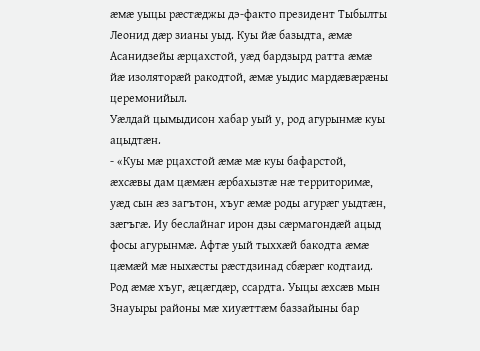æмæ уыцы рæстæджы дэ-факто президент Тыбылты Леонид дæр зианы уыд. Куы йæ базыдта, æмæ Асанидзейы æрцахстой, уæд бардзырд ратта æмæ йæ изоляторæй ракодтой, æмæ уыдис мардæвæрæны церемонийыл.
Уæлдай цымыдисон хабар уый у, род агурынмæ куы ацыдтæн.
- «Куы мæ рцахстой æмæ мæ куы бафарстой, æхсæвы дам цæмæн æрбахызтæ нæ территоримæ, уæд сын æз загътон, хъуг æмæ роды агурæг уыдтæн, зæгъгæ. Иу беслайнаг ирон дзы сæрмагондæй ацыд фосы агурынмæ. Афтæ уый тыххæй бакодта æмæ цæмæй мæ ныхæсты рæстдзинад сбæрæг кодтаид. Род æмæ хъуг, æцæгдæр, ссардта. Уыцы æхсæв мын Знауыры районы мæ хиуæттæм баззайыны бар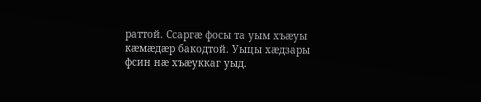раттой. Ссаргæ фосы та уым хъæуы кæмæдæр бакодтой. Уыцы хæдзары фсин нæ хъæуккаг уыд.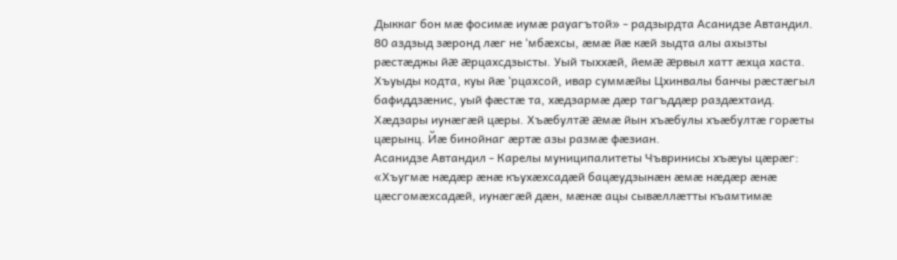Дыккаг бон мæ фосимæ иумæ рауагътой» - радзырдта Асанидзе Автандил.
80 аздзыд зæронд лæг не ‘мбæхсы, æмæ йæ кæй зыдта алы ахызты рæстæджы йæ æрцахсдзысты. Уый тыххæй, йемæ æрвыл хатт æхца хаста. Хъуыды кодта, куы йæ ‘рцахсой, ивар суммæйы Цхинвалы банчы рæстæгыл бафиддзæнис, уый фæстæ та, хæдзармæ дæр тагъддæр раздæхтаид. Хæдзары иунæгæй цæры. Хъæбултæ æмæ йын хъæбулы хъæбултæ горæты цæрынц. Йæ бинойнаг æртæ азы размæ фæзиан.
Асанидзе Автандил - Карелы муниципалитеты Чъвринисы хъæуы цæрæг:
«Хъугмæ нæдæр æнæ къухæхсадæй бацæудзынæн æмæ нæдæр æнæ цæсгомæхсадæй, иунæгæй дæн, мæнæ ацы сывæллæтты къамтимæ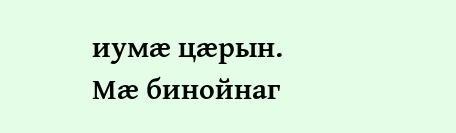иумæ цæрын. Мæ бинойнаг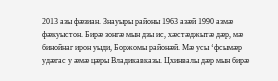2013 азы фæзиан. Знауыры районы 1963 азæй 1990 азмæ фæкуыстон. Бирæ зонгæ мын дзы ис, хæстæджытæ дæр, мæ бинойнаг ирон уыди, Боржомы районæй. Мæ усы ‘фсымæр удæгас у æмæ цæры Владикавказы. Цхинвалы дæр мын бирæ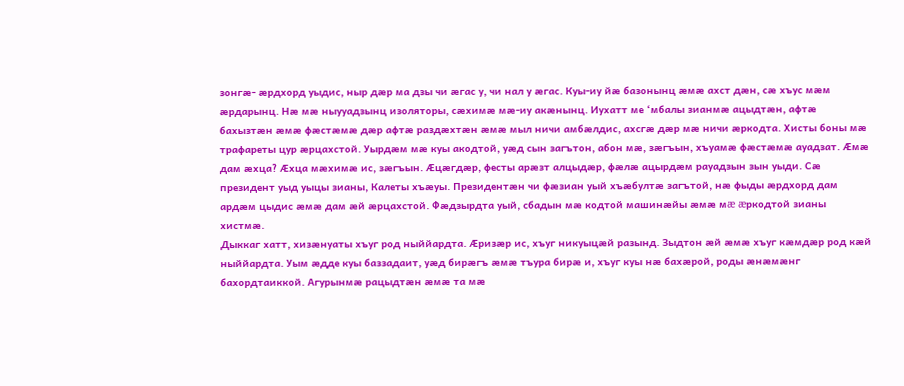зонгæ- æрдхорд уыдис, ныр дæр ма дзы чи æгас у, чи нал у æгас. Куы-иу йæ базонынц æмæ ахст дæн, сæ хъус мæм æрдарынц. Нæ мæ ныууадзынц изоляторы, сæхимæ мæ-иу акæнынц. Иухатт ме ‘мбалы зианмæ ацыдтæн, афтæ бахызтæн æмæ фæстæмæ дæр афтæ раздæхтæн æмæ мыл ничи амбæлдис, ахсгæ дæр мæ ничи æркодта. Хисты боны мæ трафареты цур æрцахстой. Уырдæм мæ куы акодтой, уæд сын загътон, абон мæ, зæгъын, хъуамæ фæстæмæ ауадзат. Æмæ дам æхца? Æхца мæхимæ ис, зæгъын. Æцæгдæр, фесты арæзт алцыдæр, фæлæ ацырдæм рауадзын зын уыди. Сæ президент уыд уыцы зианы, Калеты хъæуы. Президентæн чи фæзиан уый хъæбултæ загътой, нæ фыды æрдхорд дам ардæм цыдис æмæ дам æй æрцахстой. Фæдзырдта уый, сбадын мæ кодтой машинæйы æмæ мæ æркодтой зианы хистмæ.
Дыккаг хатт, хизæнуаты хъуг род ныййардта. Æризæр ис, хъуг никуыцæй разынд. Зыдтон æй æмæ хъуг кæмдæр род кæй ныййардта. Уым æдде куы баззадаит, уæд бирæгъ æмæ тъура бирæ и, хъуг куы нæ бахæрой, роды æнæмæнг бахордтаиккой. Агурынмæ рацыдтæн æмæ та мæ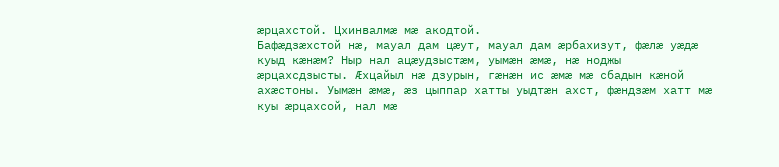æрцахстой. Цхинвалмæ мæ акодтой.
Бафæдзæхстой нæ, мауал дам цæут, мауал дам æрбахизут, фæлæ уæдæ куыд кæнæм? Ныр нал ацæудзыстæм, уымæн æмæ, нæ ноджы æрцахсдзысты. Æхцайыл нæ дзурын, гæнæн ис æмæ мæ сбадын кæной ахæстоны. Уымæн æмæ, æз цыппар хатты уыдтæн ахст, фæндзæм хатт мæ куы æрцахсой, нал мæ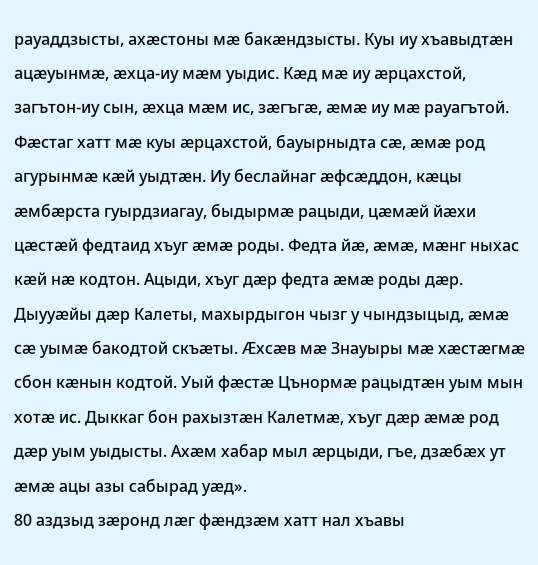рауаддзысты, ахæстоны мæ бакæндзысты. Куы иу хъавыдтæн ацæуынмæ, æхца-иу мæм уыдис. Кæд мæ иу æрцахстой, загътон-иу сын, æхца мæм ис, зæгъгæ, æмæ иу мæ рауагътой.
Фæстаг хатт мæ куы æрцахстой, бауырныдта сæ, æмæ род агурынмæ кæй уыдтæн. Иу беслайнаг æфсæддон, кæцы æмбæрста гуырдзиагау, быдырмæ рацыди, цæмæй йæхи цæстæй федтаид хъуг æмæ роды. Федта йæ, æмæ, мæнг ныхас кæй нæ кодтон. Ацыди, хъуг дæр федта æмæ роды дæр. Дыууæйы дæр Калеты, махырдыгон чызг у чындзыцыд, æмæ сæ уымæ бакодтой скъæты. Æхсæв мæ Знауыры мæ хæстæгмæ сбон кæнын кодтой. Уый фæстæ Цънормæ рацыдтæн уым мын хотæ ис. Дыккаг бон рахызтæн Калетмæ, хъуг дæр æмæ род дæр уым уыдысты. Ахæм хабар мыл æрцыди, гъе, дзæбæх ут æмæ ацы азы сабырад уæд».
80 аздзыд зæронд лæг фæндзæм хатт нал хъавы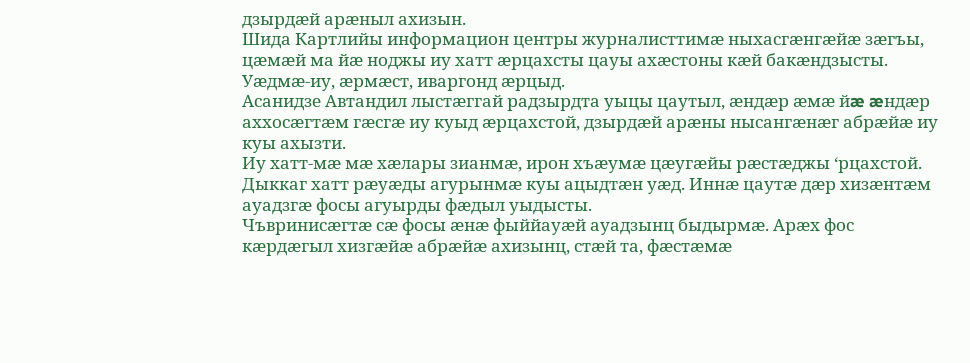дзырдæй арæныл ахизын.
Шида Картлийы информацион центры журналисттимæ ныхасгæнгæйæ зæгъы, цæмæй ма йæ ноджы иу хатт æрцахсты цауы ахæстоны кæй бакæндзысты.
Уæдмæ-иу, æрмæст, иваргонд æрцыд.
Асанидзе Автандил лыстæггай радзырдта уыцы цаутыл, æндæр æмæ йæ æндæр аххосæгтæм гæсгæ иу куыд æрцахстой, дзырдæй арæны нысангæнæг абрæйæ иу куы ахызти.
Иу хатт-мæ мæ хæлары зианмæ, ирон хъæумæ цæугæйы рæстæджы ‘рцахстой. Дыккаг хатт рæуæды агурынмæ куы ацыдтæн уæд. Иннæ цаутæ дæр хизæнтæм ауадзгæ фосы агуырды фæдыл уыдысты.
Чъвринисæгтæ сæ фосы æнæ фыййауæй ауадзынц быдырмæ. Арæх фос кæрдæгыл хизгæйæ абрæйæ ахизынц, стæй та, фæстæмæ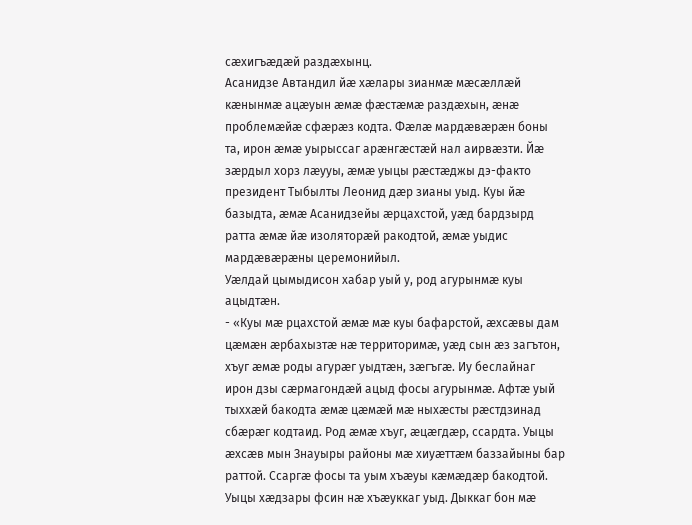сæхигъæдæй раздæхынц.
Асанидзе Автандил йæ хæлары зианмæ мæсæллæй кæнынмæ ацæуын æмæ фæстæмæ раздæхын, æнæ проблемæйæ сфæрæз кодта. Фæлæ мардæвæрæн боны та, ирон æмæ уырыссаг арæнгæстæй нал аирвæзти. Йæ зæрдыл хорз лæууы, æмæ уыцы рæстæджы дэ-факто президент Тыбылты Леонид дæр зианы уыд. Куы йæ базыдта, æмæ Асанидзейы æрцахстой, уæд бардзырд ратта æмæ йæ изоляторæй ракодтой, æмæ уыдис мардæвæрæны церемонийыл.
Уæлдай цымыдисон хабар уый у, род агурынмæ куы ацыдтæн.
- «Куы мæ рцахстой æмæ мæ куы бафарстой, æхсæвы дам цæмæн æрбахызтæ нæ территоримæ, уæд сын æз загътон, хъуг æмæ роды агурæг уыдтæн, зæгъгæ. Иу беслайнаг ирон дзы сæрмагондæй ацыд фосы агурынмæ. Афтæ уый тыххæй бакодта æмæ цæмæй мæ ныхæсты рæстдзинад сбæрæг кодтаид. Род æмæ хъуг, æцæгдæр, ссардта. Уыцы æхсæв мын Знауыры районы мæ хиуæттæм баззайыны бар раттой. Ссаргæ фосы та уым хъæуы кæмæдæр бакодтой. Уыцы хæдзары фсин нæ хъæуккаг уыд. Дыккаг бон мæ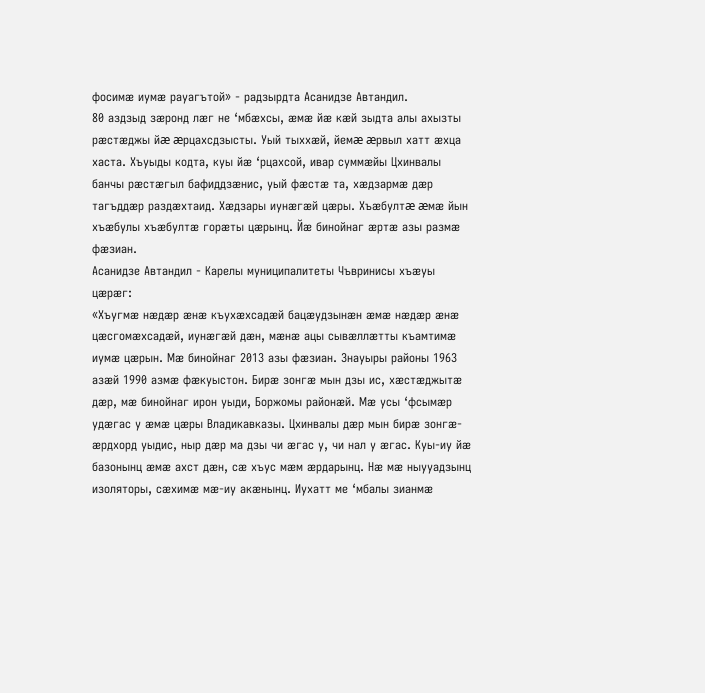фосимæ иумæ рауагътой» - радзырдта Асанидзе Автандил.
80 аздзыд зæронд лæг не ‘мбæхсы, æмæ йæ кæй зыдта алы ахызты рæстæджы йæ æрцахсдзысты. Уый тыххæй, йемæ æрвыл хатт æхца хаста. Хъуыды кодта, куы йæ ‘рцахсой, ивар суммæйы Цхинвалы банчы рæстæгыл бафиддзæнис, уый фæстæ та, хæдзармæ дæр тагъддæр раздæхтаид. Хæдзары иунæгæй цæры. Хъæбултæ æмæ йын хъæбулы хъæбултæ горæты цæрынц. Йæ бинойнаг æртæ азы размæ фæзиан.
Асанидзе Автандил - Карелы муниципалитеты Чъвринисы хъæуы цæрæг:
«Хъугмæ нæдæр æнæ къухæхсадæй бацæудзынæн æмæ нæдæр æнæ цæсгомæхсадæй, иунæгæй дæн, мæнæ ацы сывæллæтты къамтимæ иумæ цæрын. Мæ бинойнаг 2013 азы фæзиан. Знауыры районы 1963 азæй 1990 азмæ фæкуыстон. Бирæ зонгæ мын дзы ис, хæстæджытæ дæр, мæ бинойнаг ирон уыди, Боржомы районæй. Мæ усы ‘фсымæр удæгас у æмæ цæры Владикавказы. Цхинвалы дæр мын бирæ зонгæ- æрдхорд уыдис, ныр дæр ма дзы чи æгас у, чи нал у æгас. Куы-иу йæ базонынц æмæ ахст дæн, сæ хъус мæм æрдарынц. Нæ мæ ныууадзынц изоляторы, сæхимæ мæ-иу акæнынц. Иухатт ме ‘мбалы зианмæ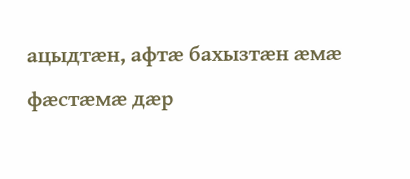ацыдтæн, афтæ бахызтæн æмæ фæстæмæ дæр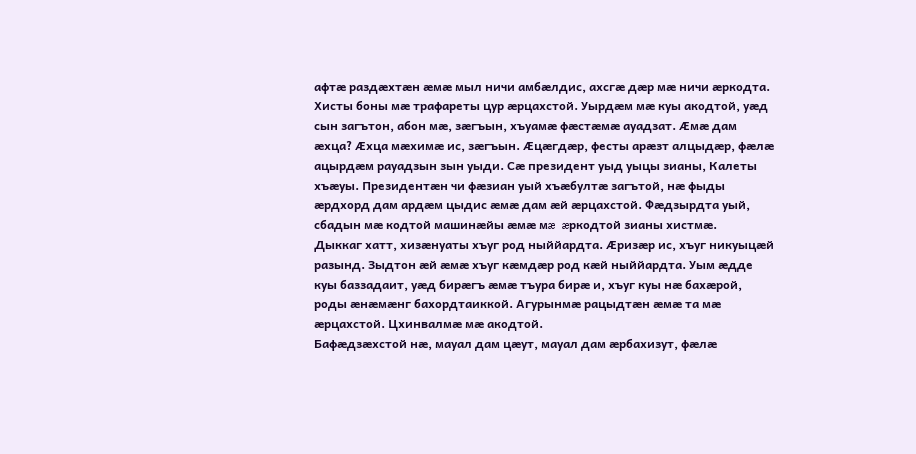афтæ раздæхтæн æмæ мыл ничи амбæлдис, ахсгæ дæр мæ ничи æркодта. Хисты боны мæ трафареты цур æрцахстой. Уырдæм мæ куы акодтой, уæд сын загътон, абон мæ, зæгъын, хъуамæ фæстæмæ ауадзат. Æмæ дам æхца? Æхца мæхимæ ис, зæгъын. Æцæгдæр, фесты арæзт алцыдæр, фæлæ ацырдæм рауадзын зын уыди. Сæ президент уыд уыцы зианы, Калеты хъæуы. Президентæн чи фæзиан уый хъæбултæ загътой, нæ фыды æрдхорд дам ардæм цыдис æмæ дам æй æрцахстой. Фæдзырдта уый, сбадын мæ кодтой машинæйы æмæ мæ æркодтой зианы хистмæ.
Дыккаг хатт, хизæнуаты хъуг род ныййардта. Æризæр ис, хъуг никуыцæй разынд. Зыдтон æй æмæ хъуг кæмдæр род кæй ныййардта. Уым æдде куы баззадаит, уæд бирæгъ æмæ тъура бирæ и, хъуг куы нæ бахæрой, роды æнæмæнг бахордтаиккой. Агурынмæ рацыдтæн æмæ та мæ æрцахстой. Цхинвалмæ мæ акодтой.
Бафæдзæхстой нæ, мауал дам цæут, мауал дам æрбахизут, фæлæ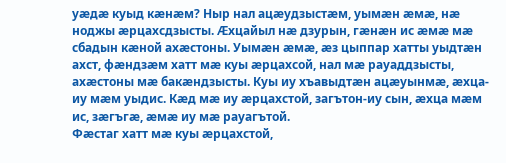уæдæ куыд кæнæм? Ныр нал ацæудзыстæм, уымæн æмæ, нæ ноджы æрцахсдзысты. Æхцайыл нæ дзурын, гæнæн ис æмæ мæ сбадын кæной ахæстоны. Уымæн æмæ, æз цыппар хатты уыдтæн ахст, фæндзæм хатт мæ куы æрцахсой, нал мæ рауаддзысты, ахæстоны мæ бакæндзысты. Куы иу хъавыдтæн ацæуынмæ, æхца-иу мæм уыдис. Кæд мæ иу æрцахстой, загътон-иу сын, æхца мæм ис, зæгъгæ, æмæ иу мæ рауагътой.
Фæстаг хатт мæ куы æрцахстой,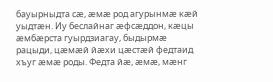бауырныдта сæ, æмæ род агурынмæ кæй уыдтæн. Иу беслайнаг æфсæддон, кæцы æмбæрста гуырдзиагау, быдырмæ рацыди, цæмæй йæхи цæстæй федтаид хъуг æмæ роды. Федта йæ, æмæ, мæнг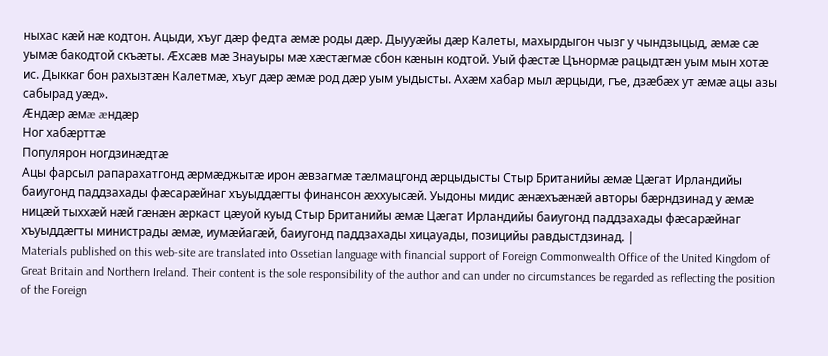ныхас кæй нæ кодтон. Ацыди, хъуг дæр федта æмæ роды дæр. Дыууæйы дæр Калеты, махырдыгон чызг у чындзыцыд, æмæ сæ уымæ бакодтой скъæты. Æхсæв мæ Знауыры мæ хæстæгмæ сбон кæнын кодтой. Уый фæстæ Цънормæ рацыдтæн уым мын хотæ ис. Дыккаг бон рахызтæн Калетмæ, хъуг дæр æмæ род дæр уым уыдысты. Ахæм хабар мыл æрцыди, гъе, дзæбæх ут æмæ ацы азы сабырад уæд».
Æндæр æмæ æндæр
Ног хабæрттæ
Популярон ногдзинæдтæ
Ацы фарсыл рапарахатгонд æрмæджытæ ирон æвзагмæ тæлмацгонд æрцыдысты Стыр Британийы æмæ Цæгат Ирландийы баиугонд паддзахады фæсарæйнаг хъуыддæгты финансон æххуысæй. Уыдоны мидис æнæхъæнæй авторы бæрндзинад у æмæ ницæй тыххæй нæй гæнæн æркаст цæуой куыд Стыр Британийы æмæ Цæгат Ирландийы баиугонд паддзахады фæсарæйнаг хъуыддæгты министрады æмæ, иумæйагæй, баиугонд паддзахады хицауады, позицийы равдыстдзинад. |
Materials published on this web-site are translated into Ossetian language with financial support of Foreign Commonwealth Office of the United Kingdom of Great Britain and Northern Ireland. Their content is the sole responsibility of the author and can under no circumstances be regarded as reflecting the position of the Foreign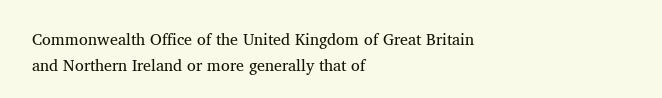Commonwealth Office of the United Kingdom of Great Britain and Northern Ireland or more generally that of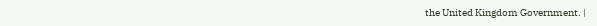the United Kingdom Government. |